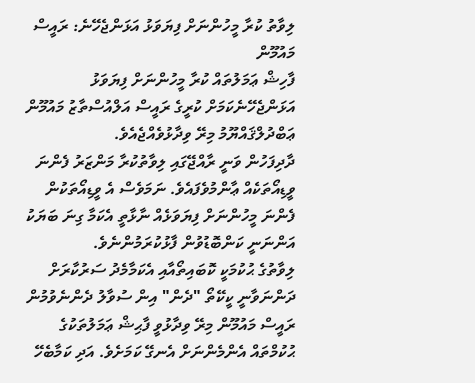ލިވާތު ކުރާ މީހުންނަށް ފިޔަވަޅު އަޅަންޖެހޭނެ: ރައީސް މައުމޫން
ފާހިޝް ޢަމަލުތައް ކުރާ މީހުންނަށް ފިޔަވަޅު އަޅަންޖެހޭނެކަމަށް ކުރީގެ ރައީސް އަލްއުސްތާޒު މައުމޫން ޢަބްދުލްޤައްޔޫމު މިރޭ ވިދާޅުވެއްޖެއެވެ.
ދާދިފަހުން ވަނީ ރާއްޖޭގައި ލިވާތުކުރާ މަންޒަރު ފެންނަ ވީޑިއޯތަކެއް ޢާންމުވެފައެވެ. ނަމަވެސް އެ ވީޑިއޯތަކުން ފެންނަ މީހުންނަށް ފިޔަވަޅެއް ނާޅާތީ އެކަމާ ގިނަ ބަޔަކު އަންނަނީ ކަންބޮޑުވުން ފާޅުކުރަމުންނެވެ.
ލިވާތުގެ ޙުކުމަކީ ކޮބައިތޯއާއި އެކަމާމެދު ސަރުކާރަށް ދަންނަވާނީ ކީކޭތޯ "ދެން" އިން ސުވާލު ދެންނެވުމުން ރައީސް މައުމޫން މިރޭ ވިދާޅުވީ ފާޙިޝް ޢަމަލުތަކުގެ ޙުކުމްތައް އެންމެންނަށް އެނގޭ ކަމަށެވެ. އަދި ކަމާބެހޭ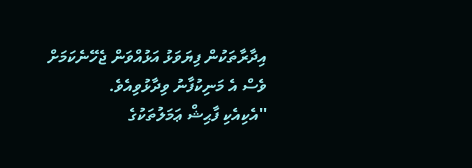އިދާރާތަކުން ފިޔަވަޅު އަޅުއްވަން ޖެހޭނެކަމަށް ވެސް އެ މަނިކުފާނު ވިދާޅުވިއެވެ.
''އެކިއެކި ފާޙިޝް ޢަމަލުތަކުގެ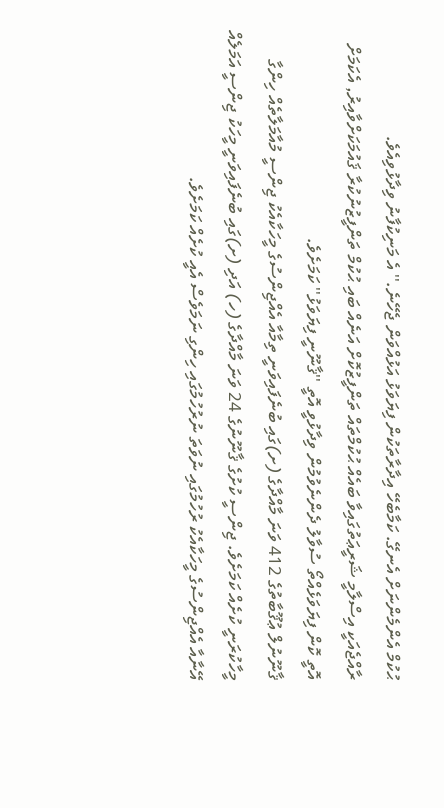ޙުކުމް އެންމެންނަށް އެނގޭ. ކަމާބެހޭ އިދާރާތަކުން ފިޔަވަޅު އަޅުއްވަން ޖެހޭނެ.'' އެ މަނިކުފާނު ވިދާޅުވިއެވެ.
ރާއްޖެއަކީ އިސްލާމީ ޝަރީޢަތުގައިވާ ބައެއް ޙުކުމްތައް ތަންފީޒުކޮށް އަނެއް ބައި ޙުކުމް ތަންފީޒުނުކުރާ ޤައުމަކަށްވާއިރު, އެކަމަށް އޮތީ ކޮން ފިޔަވަޅެއްތޯ ސުވާލު ދެންނެވުމުން ވިދާޅުވީ އޮތީ ''ޤާނޫނީ ފިޔަވަޅު'' ކަމަށެވެ.
ޤާނޫނުލް ޢުޤޫބާތުގެ 412 ވަނަ މާއްދާގެ (ށ)ގައި ބުނެފައިވަނީ ތިމާއާ އެއްޖިންސުގެ މީހަކާއެކު ޖިންސީ މުއާމަލާތެއް ހިންގާ މީހާކުރަނީ ކުށެއް ކަމަށެވެ. ޖިންސީ ކުށުގެ ޤާނޫނުގެ 24 ވަނަ މާއްދާގެ (ހ) އަދި (ށ)ގައި ބުނެފައިވަނީ މީހަކު ޖިންސީ އަމަލެއް އޭނާއާ އެއްޖިންސުގެ މީހަކާއެކު ރުހުމުގައި ނުވަތަ ނުރުހުމުގައި ހިންގި ނަމަވެސް އެއީ ކުށެއް ކަމަށެވެ.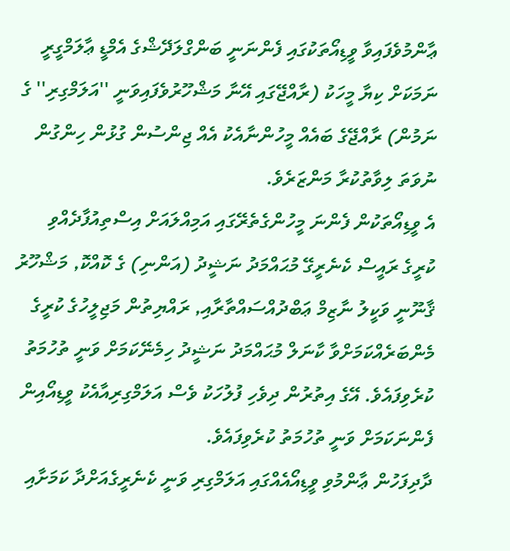ޢާންމުވެފައިވާ ވީޑިއޯތަކުގައި ފެންނަނީ ބަންގްލަދޭޝްގެ އެމްޑީ ޢާލަމްގީރީ ނަމަކަށް ކިޔާ މީހަކު (ރާއްޖޭގައި އޭނާ މަޝްހޫރުވެފައިވަނީ ''އަލަމްގިރި'' ގެ ނަމުން) ރާއްޖޭގެ ބައެއް މީހުންނާއެކު އެއް ޖިންސުން ގުޅުން ހިންގުން ނުވަތަ ލިވާތުކުރާ މަންޒަރެވެ.
އެ ވީޑިއޯތަކުން ފެންނަ މީހުންގެތެރޭގައި އަމިއްލައަށް އިސްތިއުފާދެއްވި ކުރީގެ ރައީސް ކެނެރީގޭ މުޙައްމަދު ނަޝީދު (އަންނި) ގެ ކޮއްކޮ, މަޝްހޫރު ޤާނޫނީ ވަކީލު ނާޒިމް ޢަބްދުއްސައްތާރާއި, ރައްޔިތުން މަޖިލީހުގެ ކުރީގެ މެންބަރެއްކަމަށްވާ ކާނަލް މުޙައްމަދު ނަޝީދު ހިމެނޭކަމަށް ވަނީ ތުހުމަތު ކުރެވިފައެވެ. އޭގެ އިތުރުން ދިވެހި ފުލުހަކު ވެސް އަލަމްގިރިއާއެކު ވީޑިއޯއިން ފެންނަކަމަށް ވަނީ ތުހުމަތު ކުރެވިފައެވެ.
ދާދިފަހުން ޢާންމުވި ވީޑިއޯއެއްގައި އަލަމްގިރި ވަނީ ކެނެރީގެއަށްދާ ކަމަށާއި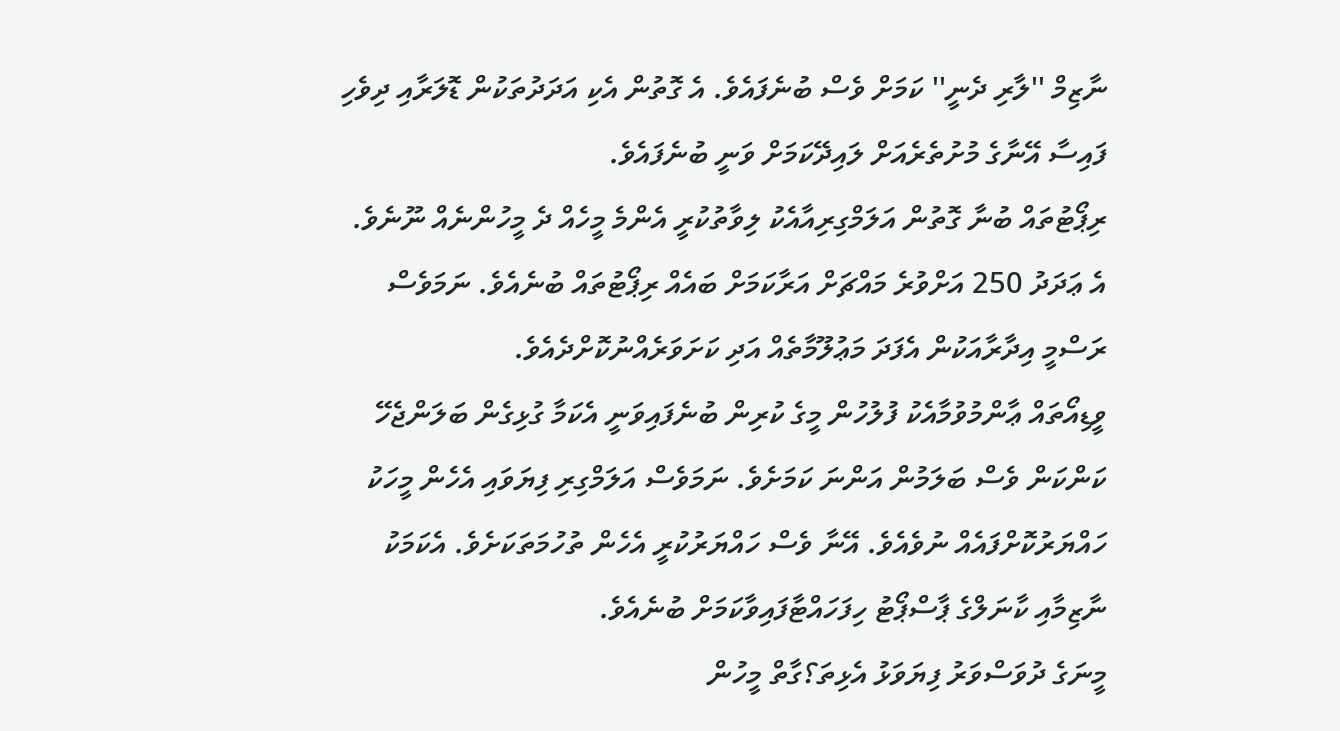ނާޒިމް ''ލާރި ދެނީ'' ކަމަށް ވެސް ބުނެފައެވެ. އެ ގޮތުން އެކި އަދަދުތަކުން ޑޮލަރާއި ދިވެހި ފައިސާ އޭނާގެ މުށުތެރެއަށް ލައިދޭކަމަށް ވަނީ ބުނެފައެވެ.
ރިޕޯޓުތައް ބުނާ ގޮތުން އަލަމްގިރިއާއެކު ލިވާތުކުރީ އެންމެ މީހެއް ދެ މީހުންނެއް ނޫނެވެ. އެ ޢަދަދު 250 އަށްވުރެ މައްޗަށް އަރާކަމަށް ބައެއް ރިޕޯޓުތައް ބުނެއެވެ. ނަމަވެސް ރަސްމީ އިދާރާއަކުން އެފަދަ މަޢުލޫމާތެއް އަދި ކަށަވަރެއްނުކޮށްދެއެވެ.
ވީޑިއޯތައް ޢާންމުވުމާއެކު ފުލުހުން މީގެ ކުރިން ބުނެފައިވަނީ އެކަމާ ގުޅިގެން ބަލަންޖެހޭ ކަންކަން ވެސް ބަލަމުން އަންނަ ކަމަށެވެ. ނަމަވެސް އަލަމްގިރި ފިޔަވައި އެހެން މީހަކު ހައްޔަރުކޮށްފައެއް ނުވެއެވެ. އޭނާ ވެސް ހައްޔަރުކުރީ އެހެން ތުހުމަތަކަށެވެ. އެކަމަކު ނާޒިމާއި ކާނަލްގެ ޕާސްޕޯޓު ހިފަހައްޓާފައިވާކަމަށް ބުނެއެވެ.
މީނަގެ ދުވަސްވަރު ފިޔަވަޅު އެޅިތަ؟ގާތް މީހުން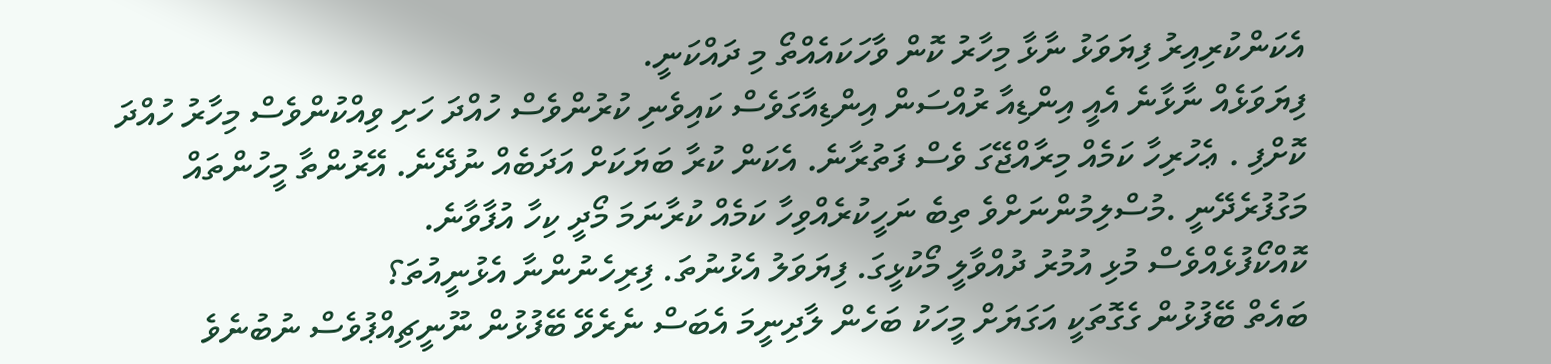އެކަންކުރިއިރު ފިޔަވަޅު ނާޅާ މިހާރު ކޮން ވާހަކައެއްތޯ މި ދައްކަނީ.
ފިޔަވަޅެއް ނާޅާނެ އެއީ އިންޑިއާ ރުއްސަން އިންޑިއާގަވެސް ކައިވެނި ކުރުންވެސް ހުއްދަ ހަށި ވިއްކުންވެސް މިހާރު ހުއްދަ ކޮށްފި . ޢެހުރިހާ ކަމެއް މިރާއްޖޭގަ ވެސް ފަތުރާނެ. އެކަން ކުރާ ބަޔަކަށް އަދަބެއް ނުދޭނެ. އޭރުންތާ މީހުންތައް މަގުފުރެދޭނީ .މުސްލިމުންނަށްވެ ތިބެ ނަހީކުރެއްވިހާ ކަމެއް ކުރާނަމަ މޯދީ ކިހާ އުފާވާނެ.
ކޮއްކޯފުޅެއްވެސް މުޅި އުމުރު ދުއްވާލީ މޯކުޅީގަ. ފިޔަވަލު އެޅުނުތަ. ފިރިހެނުންނާ އެޅުނީއުތަ؟
ބައެތް ބޭފުޅުން ގެގޮތަކީ އަގަޔަށް މީހަކު ބަހެން ލާދިނީމަ އެބަސް ނެރެވޭ ބޭފުޅުން ނޫނީޗިއްޕުވެސް ނުބުނެވެ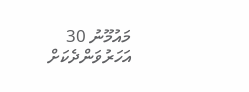މައުމޫނު 30 އަހަރުވަންދެކަށް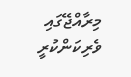މިރާއްޖޭގައި ވެރިކަންކުރީ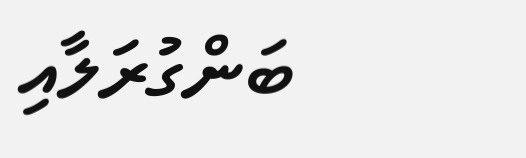ބަންގުރަލާއި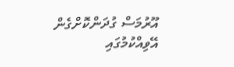އޫރުމަސް ގުދަންކޮށްގެން އޭވިއްކުމުގައި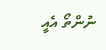ނުންތޯ އެއީ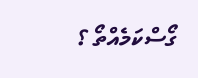ގޯސްކަމެއްތޯ ؟